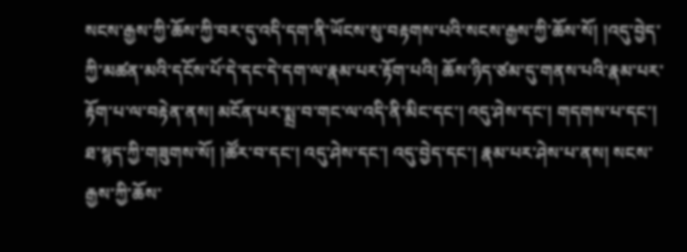སངས་རྒྱས་ཀྱི་ཆོས་ཀྱི་བར་དུ་འདི་དག་ནི་ཡོངས་སུ་བརྟགས་པའི་སངས་རྒྱས་ཀྱི་ཆོས་སོ། །འདུ་བྱེད་ཀྱི་མཚན་མའི་དངོས་པོ་དེ་དང་དེ་དག་ལ་རྣམ་པར་རྟོག་པའི། ཆོས་ཉིད་ཙམ་དུ་གནས་པའི་རྣམ་པར་རྟོག་པ་ལ་བརྟེན་ནས། མངོན་པར་སྨྲ་བ་གང་ལ་འདི་ནི་མིང་དང་། འདུ་ཤེས་དང་། གདགས་པ་དང་། ཐ་སྙད་ཀྱི་གཟུགས་སོ། །ཚོར་བ་དང་། འདུ་ཤེས་དང་། འདུ་བྱེད་དང་། རྣམ་པར་ཤེས་པ་ནས། སངས་རྒྱས་ཀྱི་ཆོས་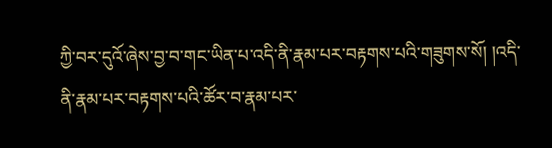ཀྱི་བར་དུའོ་ཞེས་བྱ་བ་གང་ཡིན་པ་འདི་ནི་རྣམ་པར་བརྟགས་པའི་གཟུགས་སོ། །འདི་ནི་རྣམ་པར་བརྟགས་པའི་ཚོར་བ་རྣམ་པར་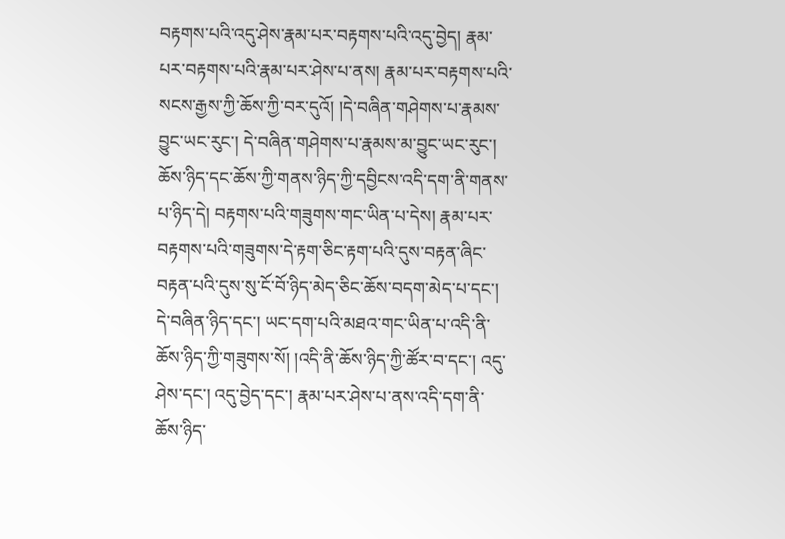བརྟགས་པའི་འདུ་ཤེས་རྣམ་པར་བརྟགས་པའི་འདུ་བྱེད། རྣམ་པར་བརྟགས་པའི་རྣམ་པར་ཤེས་པ་ནས། རྣམ་པར་བརྟགས་པའི་སངས་རྒྱས་ཀྱི་ཆོས་ཀྱི་བར་དུའོ། །དེ་བཞིན་གཤེགས་པ་རྣམས་བྱུང་ཡང་རུང་། དེ་བཞིན་གཤེགས་པ་རྣམས་མ་བྱུང་ཡང་རུང་། ཆོས་ཉིད་དང་ཆོས་ཀྱི་གནས་ཉིད་ཀྱི་དབྱིངས་འདི་དག་ནི་གནས་པ་ཉིད་དེ། བརྟགས་པའི་གཟུགས་གང་ཡིན་པ་དེས། རྣམ་པར་བརྟགས་པའི་གཟུགས་དེ་རྟག་ཅིང་རྟག་པའི་དུས་བརྟན་ཞིང་བརྟན་པའི་དུས་སུ་ངོ་བོ་ཉིད་མེད་ཅིང་ཆོས་བདག་མེད་པ་དང་། དེ་བཞིན་ཉིད་དང་། ཡང་དག་པའི་མཐའ་གང་ཡིན་པ་འདི་ནི་ཆོས་ཉིད་ཀྱི་གཟུགས་སོ། །འདི་ནི་ཆོས་ཉིད་ཀྱི་ཚོར་བ་དང་། འདུ་ཤེས་དང་། འདུ་བྱེད་དང་། རྣམ་པར་ཤེས་པ་ནས་འདི་དག་ནི་ཆོས་ཉིད་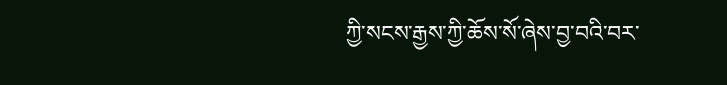ཀྱི་སངས་རྒྱས་ཀྱི་ཆོས་སོ་ཞེས་བྱ་བའི་བར་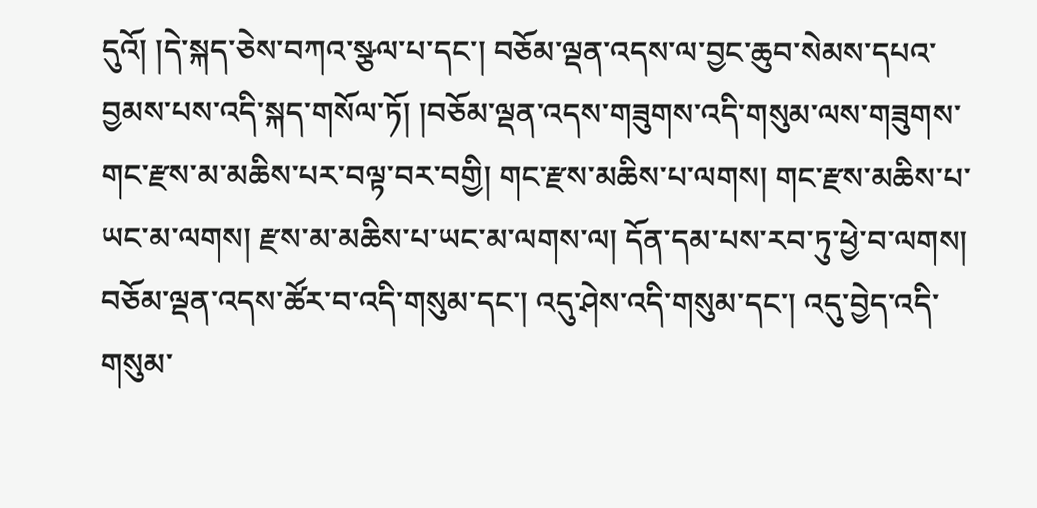དུའོ། །དེ་སྐད་ཅེས་བཀའ་སྩལ་པ་དང་། བཅོམ་ལྡན་འདས་ལ་བྱང་ཆུབ་སེམས་དཔའ་བྱམས་པས་འདི་སྐད་གསོལ་ཏོ། །བཅོམ་ལྡན་འདས་གཟུགས་འདི་གསུམ་ལས་གཟུགས་གང་རྫས་མ་མཆིས་པར་བལྟ་བར་བགྱི། གང་རྫས་མཆིས་པ་ལགས། གང་རྫས་མཆིས་པ་ཡང་མ་ལགས། རྫས་མ་མཆིས་པ་ཡང་མ་ལགས་ལ། དོན་དམ་པས་རབ་ཏུ་ཕྱེ་བ་ལགས། བཅོམ་ལྡན་འདས་ཚོར་བ་འདི་གསུམ་དང་། འདུ་ཤེས་འདི་གསུམ་དང་། འདུ་བྱེད་འདི་གསུམ་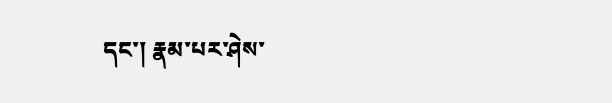དང་། རྣམ་པར་ཤེས་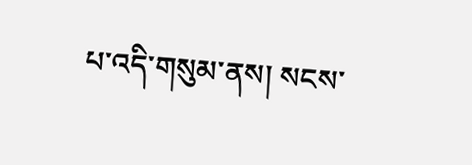པ་འདི་གསུམ་ནས། སངས་